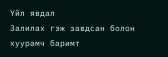Үйл явдал
Залилах гэж завдсан болон хуурамч баримт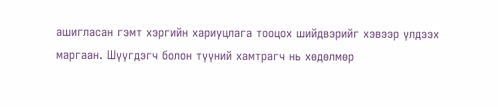ашигласан гэмт хэргийн хариуцлага тооцох шийдвэрийг хэвээр үлдээх маргаан. Шүүгдэгч болон түүний хамтрагч нь хөдөлмөр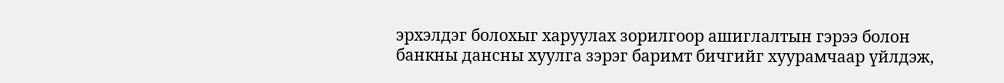эрхэлдэг болохыг харуулах зорилгоор ашиглалтын гэрээ болон банкны дансны хуулга зэрэг баримт бичгийг хуурамчаар үйлдэж,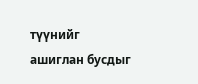түүнийг ашиглан бусдыг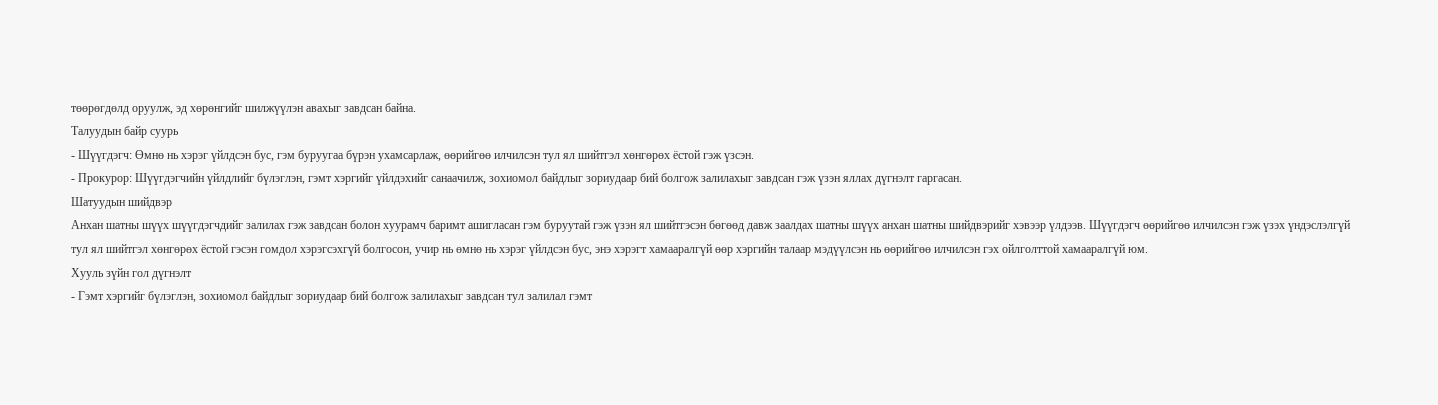төөрөгдөлд оруулж, эд хөрөнгийг шилжүүлэн авахыг завдсан байна.
Талуудын байр суурь
- Шүүгдэгч: Өмнө нь хэрэг үйлдсэн бус, гэм буруугаа бүрэн ухамсарлаж, өөрийгөө илчилсэн тул ял шийтгэл хөнгөрөх ёстой гэж үзсэн.
- Прокурор: Шүүгдэгчийн үйлдлийг бүлэглэн, гэмт хэргийг үйлдэхийг санаачилж, зохиомол байдлыг зориудаар бий болгож залилахыг завдсан гэж үзэн яллах дүгнэлт гаргасан.
Шатуудын шийдвэр
Анхан шатны шүүх шүүгдэгчдийг залилах гэж завдсан болон хуурамч баримт ашигласан гэм буруутай гэж үзэн ял шийтгэсэн бөгөөд давж заалдах шатны шүүх анхан шатны шийдвэрийг хэвээр үлдээв. Шүүгдэгч өөрийгөө илчилсэн гэж үзэх үндэслэлгүй тул ял шийтгэл хөнгөрөх ёстой гэсэн гомдол хэрэгсэхгүй болгосон, учир нь өмнө нь хэрэг үйлдсэн бус, энэ хэрэгт хамааралгүй өөр хэргийн талаар мэдүүлсэн нь өөрийгөө илчилсэн гэх ойлголттой хамааралгүй юм.
Хууль зүйн гол дүгнэлт
- Гэмт хэргийг бүлэглэн, зохиомол байдлыг зориудаар бий болгож залилахыг завдсан тул залилал гэмт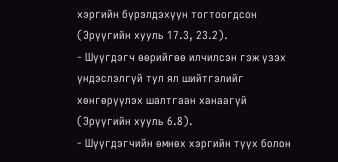хэргийн бүрэлдэхүүн тогтоогдсон (Эрүүгийн хууль 17.3, 23.2).
- Шүүгдэгч өөрийгөө илчилсэн гэж үзэх үндэслэлгүй тул ял шийтгэлийг хөнгөрүүлэх шалтгаан ханаагүй (Эрүүгийн хууль 6.8).
- Шүүгдэгчийн өмнөх хэргийн түүх болон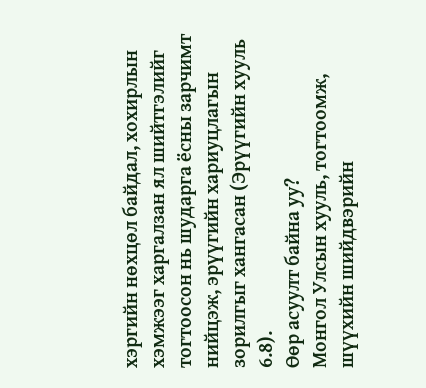хэргийн нөхцөл байдал, хохирлын хэмжээг харгалзан ял шийтгэлийг тогтоосон нь шударга ёсны зарчимт нийцэж, эрүүгийн хариуцлагын зорилгыг хангасан (Эрүүгийн хууль 6.8).
Өөр асуулт байна уу?
Монгол Улсын хууль, тогтоомж, шүүхийн шийдвэрийн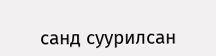санд суурилсан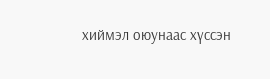хиймэл оюунаас хүссэн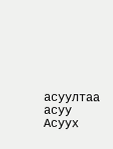асуултаа асуу
Асуух